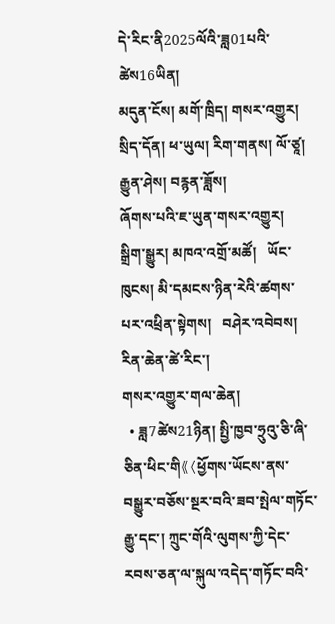དེ་རིང་ནི2025ལོའི་ཟླ01པའི་ཚེས16ཡིན།
མདུན་ངོས། མགོ་ཁྲིད། གསར་འགྱུར། སྲིད་དོན། ཕ་ཡུལ། རིག་གནས། ལོ་ཙཱ། རྒྱུན་ཤེས། བརྙན་ཟློས།
ཞོགས་པའི་ཇ་ཡུན་གསར་འགྱུར།
སྒྲིག་སྒྱུར། མཁའ་འགྲོ་མཚོ།   ཡོང་ཁུངས། མི་དམངས་ཉིན་རེའི་ཚགས་པར་འཕྲིན་སྟེགས།   བཤེར་འབེབས། རིན་ཆེན་ཚེ་རིང་།
གསར་འགྱུར་གལ་ཆེན།
  • ཟླ7ཚེས21ཉིན། སྤྱི་ཁྱབ་ཧྲུའུ་ཅི་ཞི་ཅིན་ཕིང་གི《〈ཕྱོགས་ཡོངས་ནས་བསྒྱུར་བཅོས་སྔར་བའི་ཟབ་སྤེལ་གཏོང་རྒྱུ་དང་། ཀྲུང་གོའི་ལུགས་ཀྱི་དེང་རབས་ཅན་ལ་སྐུལ་འདེད་གཏོང་བའི་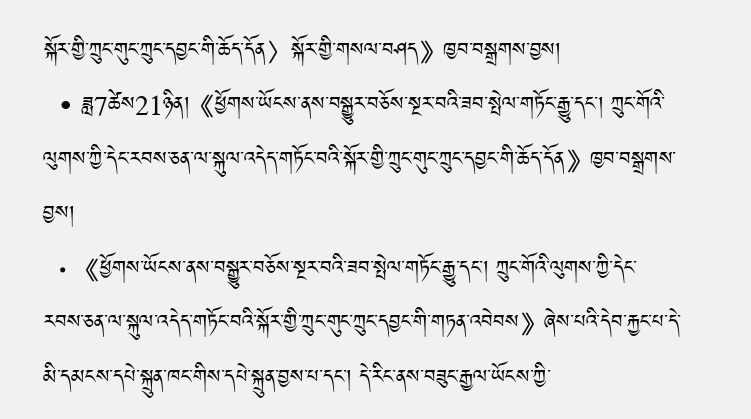སྐོར་གྱི་ཀྲུང་གུང་ཀྲུང་དབྱང་གི་ཆོད་དོན〉སྐོར་གྱི་གསལ་བཤད》ཁྱབ་བསྒྲགས་བྱས།
  • ཟླ7ཚེས21ཉིན།《ཕྱོགས་ཡོངས་ནས་བསྒྱུར་བཅོས་སྔར་བའི་ཟབ་སྤེལ་གཏོང་རྒྱུ་དང་། ཀྲུང་གོའི་ལུགས་ཀྱི་དེང་རབས་ཅན་ལ་སྐུལ་འདེད་གཏོང་བའི་སྐོར་གྱི་ཀྲུང་གུང་ཀྲུང་དབྱང་གི་ཆོད་དོན》ཁྱབ་བསྒྲགས་བྱས།
  • 《ཕྱོགས་ཡོངས་ནས་བསྒྱུར་བཅོས་སྔར་བའི་ཟབ་སྤེལ་གཏོང་རྒྱུ་དང་། ཀྲུང་གོའི་ལུགས་ཀྱི་དེང་རབས་ཅན་ལ་སྐུལ་འདེད་གཏོང་བའི་སྐོར་གྱི་ཀྲུང་གུང་ཀྲུང་དབྱང་གི་གཏན་འབེབས》ཞེས་པའི་དེབ་རྐྱང་པ་དེ་མི་དམངས་དཔེ་སྐྲུན་ཁང་གིས་དཔེ་སྐྲུན་བྱས་པ་དང་། དེ་རིང་ནས་བཟུང་རྒྱལ་ཡོངས་ཀྱི་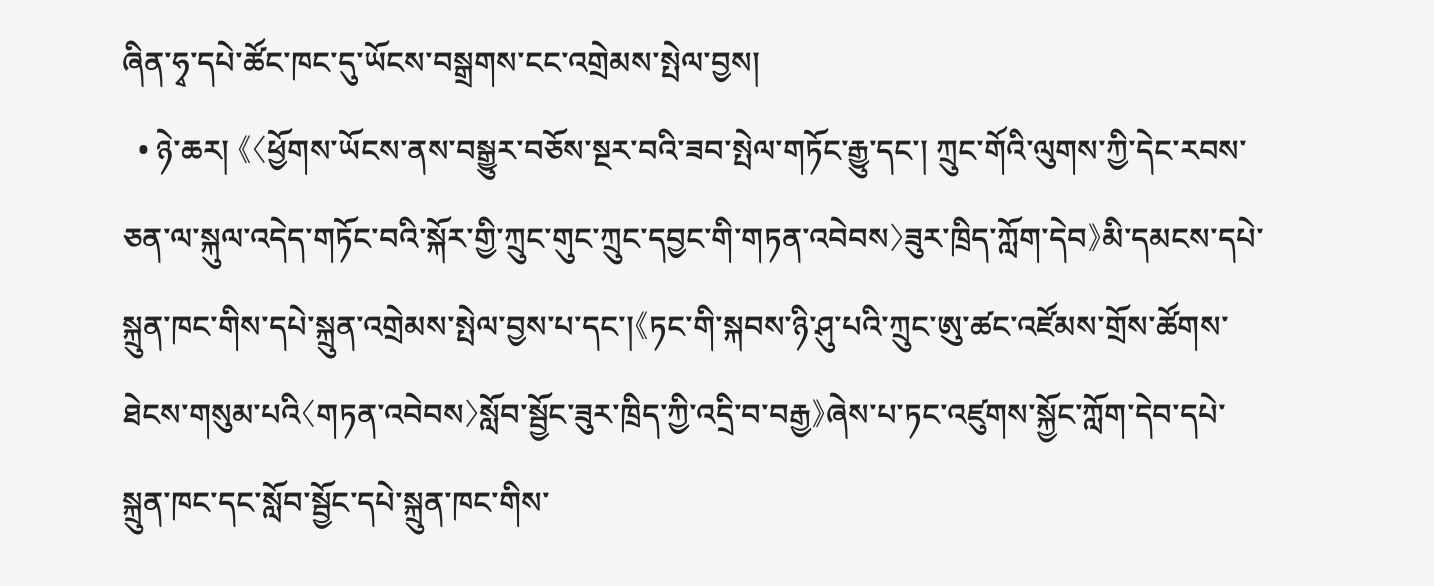ཞིན་ཧྭ་དཔེ་ཚོང་ཁང་དུ་ཡོངས་བསྒྲགས་ངང་འགྲེམས་སྤེལ་བྱས།
  • ཉེ་ཆར། 《〈ཕྱོགས་ཡོངས་ནས་བསྒྱུར་བཅོས་སྔར་བའི་ཟབ་སྤེལ་གཏོང་རྒྱུ་དང་། ཀྲུང་གོའི་ལུགས་ཀྱི་དེང་རབས་ཅན་ལ་སྐུལ་འདེད་གཏོང་བའི་སྐོར་གྱི་ཀྲུང་གུང་ཀྲུང་དབྱང་གི་གཏན་འབེབས〉ཟུར་ཁྲིད་ཀློག་དེབ》མི་དམངས་དཔེ་སྐྲུན་ཁང་གིས་དཔེ་སྐྲུན་འགྲེམས་སྤེལ་བྱས་པ་དང་།《ཏང་གི་སྐབས་ཉི་ཤུ་པའི་ཀྲུང་ཨུ་ཚང་འཛོམས་གྲོས་ཚོགས་ཐེངས་གསུམ་པའི〈གཏན་འབེབས〉སློབ་སྦྱོང་ཟུར་ཁྲིད་ཀྱི་འདྲི་བ་བརྒྱ》ཞེས་པ་ཏང་འཛུགས་སྐྱོང་ཀློག་དེབ་དཔེ་སྐྲུན་ཁང་དང་སློབ་སྦྱོང་དཔེ་སྐྲུན་ཁང་གིས་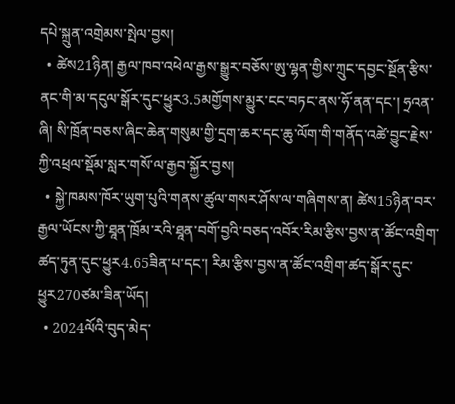དཔེ་སྐྲུན་འགྲེམས་སྤེལ་བྱས།
  • ཚེས21ཉིན། རྒྱལ་ཁབ་འཕེལ་རྒྱས་སྒྱུར་བཅོས་ཨུ་ལྷན་གྱིས་ཀྲུང་དབྱང་སྔོན་རྩིས་ནང་གི་མ་དངུལ་སྒོར་དུང་ཕྱུར3.5མགྱོགས་མྱུར་ངང་བཏང་ནས་ཧོ་ནན་དང་། ཧྲའན་ཞི། སི་ཁྲོན་བཅས་ཞིང་ཆེན་གསུམ་གྱི་དྲག་ཆར་དང་ཆུ་ལོག་གི་གནོད་འཚེ་བྱུང་རྗེས་ཀྱི་འཕྲལ་སྡོམ་སླར་གསོ་ལ་རྒྱབ་སྐྱོར་བྱས།
  • སྐྱེ་ཁམས་ཁོར་ཡུག་པུའི་གནས་ཚུལ་གསར་ཤོས་ལ་གཞིགས་ན། ཚེས15ཉིན་བར་རྒྱལ་ཡོངས་ཀྱི་ཐཱན་ཁྲོམ་རའི་ཐཱན་བགོ་བྱའི་བཅད་འབོར་རིམ་རྩིས་བྱས་ན་ཚོང་འགྲིག་ཚད་ཏུན་དུང་ཕྱུར4.65ཟིན་པ་དང་། རིམ་རྩིས་བྱས་ན་ཚོང་འགྲིག་ཚད་སྒོར་དུང་ཕྱུར270ཙམ་ཟིན་ཡོད།
  • 2024ལོའི་བུད་མེད་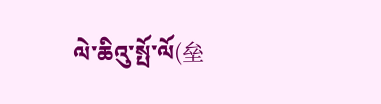ལེ་ཆིའུ་སྤོ་ལོ(垒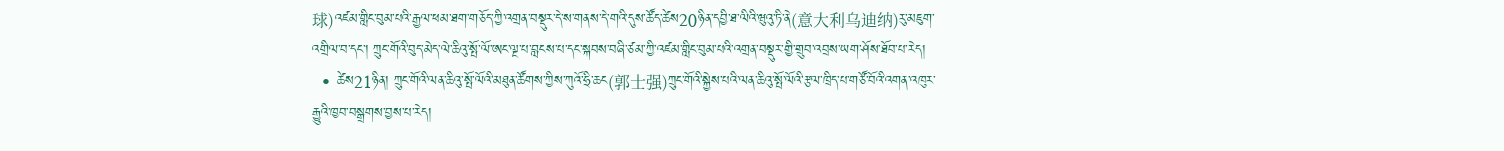球)འཛམ་གླིང་བུམ་པའི་རྒྱལ་ཕམ་ཐག་གཅོད་ཀྱི་འགྲན་བསྡུར་དེ་ས་གནས་དེ་གའི་དུས་ཚོད་ཚེས20ཉིན་དབྱི་ཐ་ལིའི་ཝུའུ་ཏི་ནེ(意大利乌迪纳)རུ་མཇུག་འགྲིལ་བ་དང་། ཀྲུང་གོའི་བུད་མེད་ལེ་ཆིའུ་སྤོ་ལོ་ཨང་ལྔ་པ་བླངས་པ་དང་སྐབས་བཞི་ཙམ་ཀྱི་འཛམ་གླིང་བུམ་པའི་འགྲན་བསྡུར་གྱི་གྲུབ་འབྲས་ཡག་ཤོས་ཐོབ་པ་རེད།
  • ཚེས21ཉིན། ཀྲུང་གོའི་ལན་ཆིའུ་སྤོ་ལོའི་མཐུན་ཚོགས་ཀྱིས་ཀུའོ་ཧྲི་ཆང(郭士强)ཀྲུང་གོའི་སྐྱེས་པའི་ལན་ཆིའུ་སྤོ་ལོའི་རྩལ་ཁྲིད་པ་གཙོ་བོའི་འགན་འཁུར་རྒྱུའི་ཁྱབ་བསྒྲགས་བྱས་པ་རེད།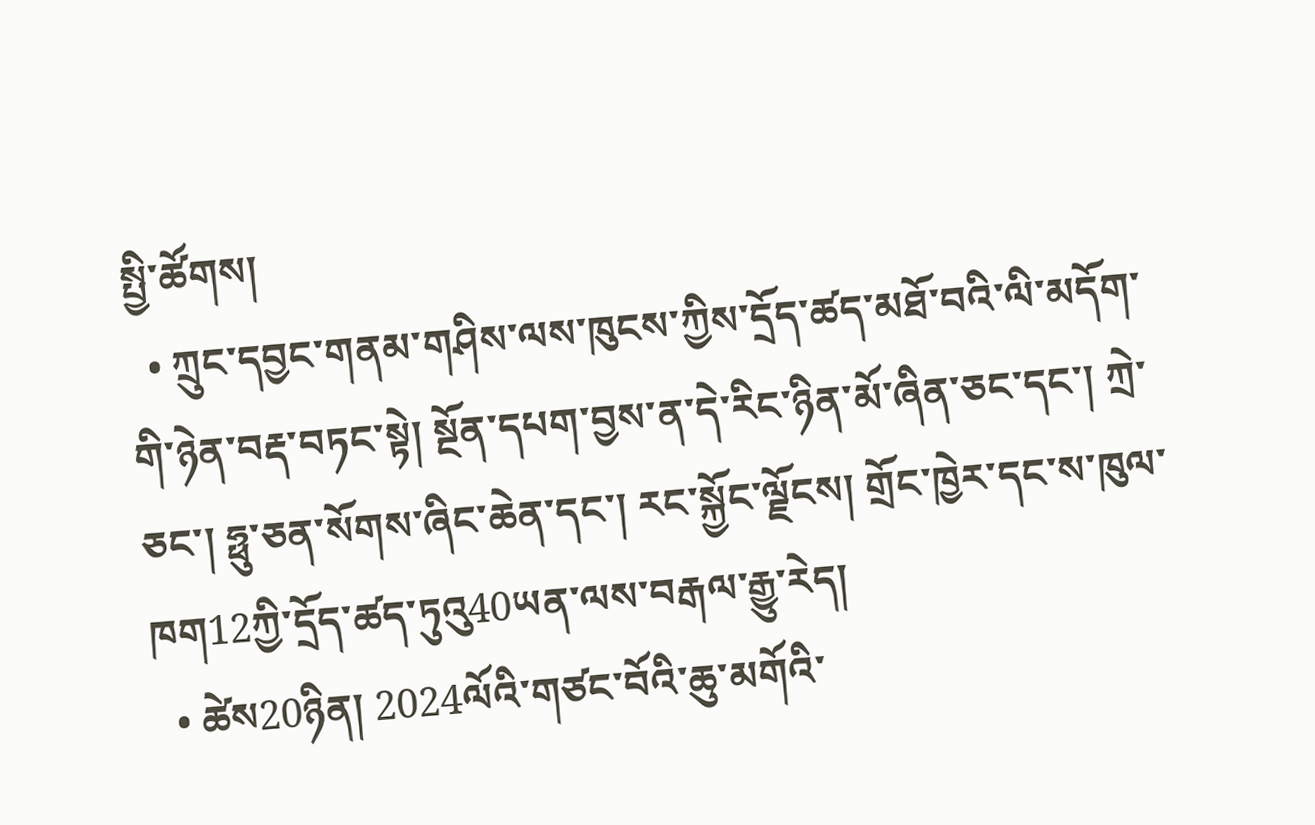སྤྱི་ཚོགས།
  • ཀྲུང་དབྱང་གནམ་གཤིས་ལས་ཁུངས་ཀྱིས་དྲོད་ཚད་མཐོ་བའི་ལི་མདོག་གི་ཉེན་བརྡ་བཏང་སྟེ། སྔོན་དཔག་བྱས་ན་དེ་རིང་ཉིན་མོ་ཞིན་ཅང་དང་། ཀྲེ་ཅང་། ཧྥུ་ཅན་སོགས་ཞིང་ཆེན་དང་། རང་སྐྱོང་ལྗོངས། གྲོང་ཁྱེར་དང་ས་ཁུལ་ཁག12ཀྱི་དྲོད་ཚད་ཏུའུ40ཡན་ལས་བརྒལ་རྒྱུ་རེད།
  • ཚེས20ཉིན། 2024ལོའི་གཙང་བོའི་ཆུ་མགོའི་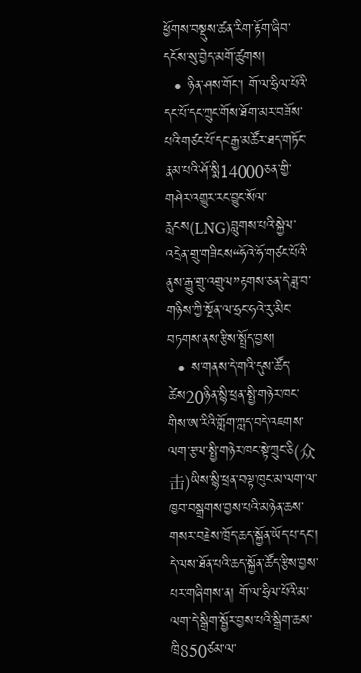ཕྱོགས་བསྡུས་ཚན་རིག་རྟོག་ཞིབ་དངོས་སུ་བྱེད་མགོ་ཚུགས།
  • ཉིན་ཤས་གོང་། གོ་ལ་ཧྲིལ་པོའི་དང་པོ་དང་ཀྲུང་གོས་ཐོག་མར་བཟོས་པའི་གཙང་པོ་དང་རྒྱ་མཚོར་ཐད་གཏོང་རྣམ་པའི་ཤོ་སྨི14000ཅན་གྱི་གཤེར་འགྱུར་རང་བྱུང་སོལ་རླངས(LNG)བླུགས་པའི་སྐྱེལ་འདྲེན་གྲུ་གཟིངས“ཧོའེ་ཧོ་གཙང་པོའི་ནུས་རྒྱུ་གྲུ་འགྲུལ”རྟགས་ཅན་དེ་ཟླ་བ་གཉིས་ཀྱི་སྔོན་ལ་ཧྲང་ཧའེ་རུ་མིང་བཏགས་ནས་རྩིས་སྤྲོད་བྱས།
  • ས་གནས་དེ་གའི་དུས་ཚོད་ཚེས20ཉིན་སྙི་ཕྲན་སྤྱི་གཉེར་ཁང་གིས་ཨ་རིའི་གློག་ཀླད་བདེ་འཇགས་ལག་རྩལ་སྤྱི་གཉེར་ཁང་སྟེ་ཀྲུང་ཅི(众击)ཡིས་སྙི་ཕྲན་བལྟ་ཁུང་མ་ལག་ལ་ཁྱབ་བསྒྲགས་བྱས་པའི་མཉེན་ཆས་གསར་བརྗེས་ཁྲོད་ཆད་སྐྱོན་ཡོད་པ་དང་། དེ་ལས་ཐོན་པའི་ཆད་སྐྱོན་ཚོད་རྩིས་བྱས་པར་གཞིགས་ན། གོ་ལ་ཧྲིལ་པོའི་མ་ལག་དེ་སྒྲིག་སྦྱོར་བྱས་པའི་སྒྲིག་ཆས་ཁྲི850ཙམ་ལ་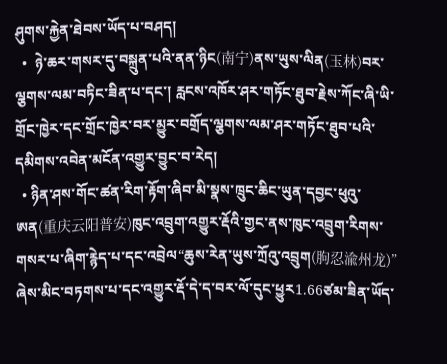ཤུགས་རྐྱེན་ཐེབས་ཡོད་པ་བཤད།
  •  ཉེ་ཆར་གསར་དུ་བསྐྲུན་པའི་ནན་ཉིང(南宁)ནས་ཡུས་ལིན(玉林)བར་ལྕགས་ལམ་བཏིང་ཟིན་པ་དང་། རླངས་འཁོར་ཤར་གཏོང་ཐུབ་རྗེས་ཀོང་ཞི་ཡི་གྲོང་ཁྱེར་དང་གྲོང་ཁྱེར་བར་མྱུར་བགྲོད་ལྕགས་ལམ་ཤར་གཏོང་ཐུབ་པའི་དམིགས་འབེན་མངོན་འགྱུར་བྱུང་བ་རེད།
  • ཉིན་ཤས་གོང་ཚན་རིག་རྟོག་ཞིབ་མི་སྣས་ཁྲུང་ཆིང་ཡུན་དབྱང་ཕུའུ་ཨན(重庆云阳普安)ཁུང་འབྲུག་འགྱུར་རྡོའི་གྱང་ནས་ཁུང་འབྲུག་རིགས་གསར་པ་ཞིག་རྙེད་པ་དང་འབྲེལ“ཆུས་རེན་ཡུས་ཀྲོའུ་འབྲུག(朐忍渝州龙)” ཞེས་མིང་བཏགས་པ་དང་འགྱུར་རྡོ་དེ་ད་བར་ལོ་དུང་ཕྱུར1.66ཙམ་ཟིན་ཡོད་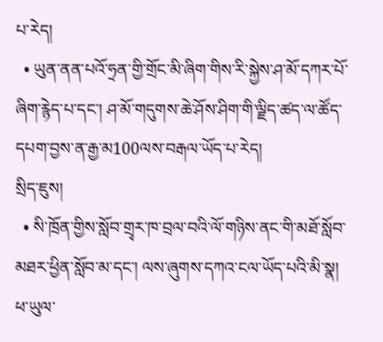པ་རེད།
  • ཡུན་ནན་པའོ་ཧྲན་གྱི་གྲོང་མི་ཞིག་གིས་རི་སྐྱེས་ཤ་མོ་དཀར་པོ་ཞིག་རྙེད་པ་དང་། ཤ་མོ་གདུགས་ཆེ་ཤོས་ཤིག་གི་ལྗིད་ཚད་ལ་ཚོད་དཔག་བྱས་ན་རྒྱ་མ100ལས་བརྒལ་ཡོད་པ་རེད།
སྲིད་ཇུས།
  • སི་ཁྲོན་གྱིས་སློབ་གྲྭར་ཁ་བྲལ་བའི་ལོ་གཉིས་ནང་གི་མཐོ་སློབ་མཐར་ཕྱིན་སློབ་མ་དང་། ལས་ཞུགས་དཀའ་ངལ་ཡོད་པའི་མི་སྣ། ཕ་ཡུལ་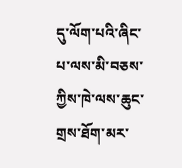དུ་ལོག་པའི་ཞིང་པ་ལས་མི་བཅས་ཀྱིས་ཁེ་ལས་ཆུང་གྲས་ཐོག་མར་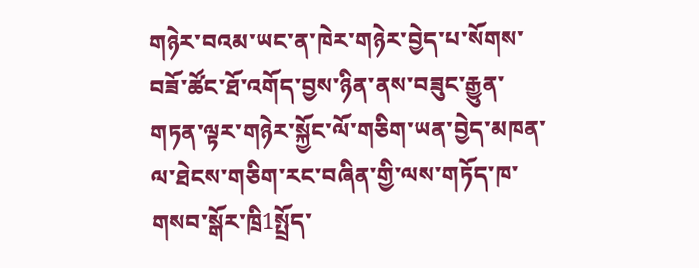གཉེར་བའམ་ཡང་ན་ཁེར་གཉེར་བྱེད་པ་སོགས་བཟོ་ཚོང་ཐོ་འགོད་བྱས་ཉིན་ནས་བཟུང་རྒྱུན་གཏན་ལྟར་གཉེར་སྐྱོང་ལོ་གཅིག་ཡན་བྱེད་མཁན་ལ་ཐེངས་གཅིག་རང་བཞིན་གྱི་ལས་གཏོད་ཁ་གསབ་སྒོར་ཁྲི1སྤྲོད་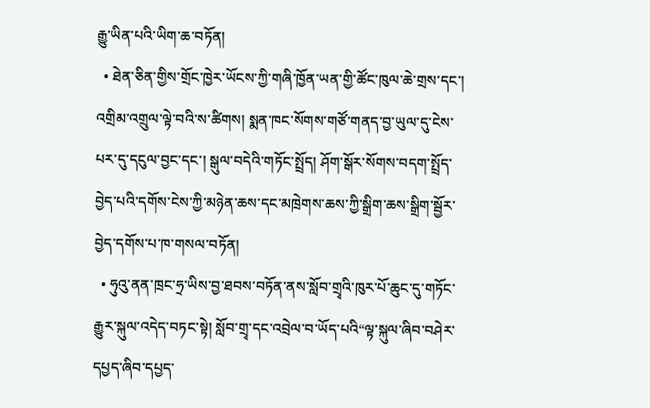རྒྱུ་ཡིན་པའི་ཡིག་ཆ་བཏོན།
  • ཐེན་ཅིན་གྱིས་གྲོང་ཁྱེར་ཡོངས་ཀྱི་གཞི་ཁྱོན་ཡན་གྱི་ཚོང་ཁུལ་ཆེ་གྲས་དང་། འགྲིམ་འགྲུལ་ལྟེ་བའི་ས་ཚིགས། སྨན་ཁང་སོགས་གཙོ་གནད་བྱ་ཡུལ་དུ་ངེས་པར་དུ་དངུལ་བྱང་དང་། སྒུལ་བདེའི་གཏོང་སྤྲོད། ཤོག་སྒོར་སོགས་བདག་སྤྲོད་བྱེད་པའི་དགོས་ངེས་ཀྱི་མཉེན་ཆས་དང་མཁྲེགས་ཆས་ཀྱི་སྒྲིག་ཆས་སྒྲིག་སྦྱོར་བྱེད་དགོས་པ་ཁ་གསལ་བཏོན།
  • ཧུའུ་ནན་ཁྲང་ཧྲ་ཡིས་བྱ་ཐབས་བཏོན་ནས་སློབ་གྲྭའི་ཁུར་པོ་ཆུང་དུ་གཏོང་རྒྱུར་སྐུལ་འདེད་བཏང་སྟེ། སློབ་གྲྭ་དང་འབྲེལ་བ་ཡོད་པའི“ལྟ་སྐུལ་ཞིབ་བཤེར་དཔྱད་ཞིབ་དཔྱད་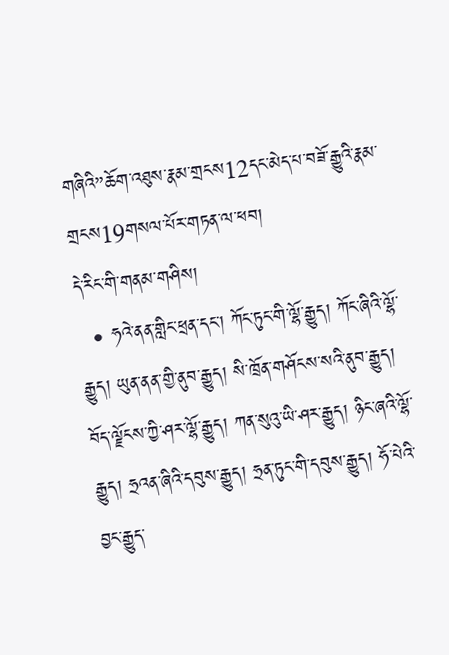གཞིའི”ཆོག་འཐུས་རྣམ་གྲངས12དང་མེད་པ་བཟོ་རྒྱུའི་རྣམ་གྲངས19གསལ་པོར་གཏན་ལ་ཕབ།
དེ་རིང་གི་གནམ་གཤིས།
  • ཧའེ་ནན་གླིང་ཕྲན་དང་། ཀོང་ཏུང་གི་ལྷོ་རྒྱུད། ཀོང་ཞིའི་ལྷོ་རྒྱུད། ཡུན་ནན་གྱི་ནུབ་རྒྱུད། སི་ཁྲོན་གཤོངས་སའི་ནུབ་རྒྱུད། བོད་ལྗོངས་ཀྱི་ཤར་ལྷོ་རྒྱུད། ཀན་སུའུ་ཡི་ཤར་རྒྱུད། ཉིང་ཞའི་ལྷོ་རྒྱུད། ཧྲའན་ཞིའི་དབུས་རྒྱུད། ཧྲན་ཏུང་གི་དབུས་རྒྱུད། ཧོ་པེའི་བྱང་རྒྱུད་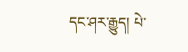དང་ཤར་རྒྱུད། པེ་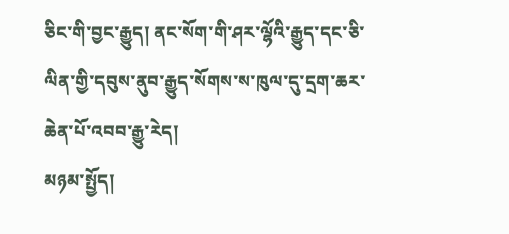ཅིང་གི་བྱང་རྒྱུད། ནང་སོག་གི་ཤར་ལྷོའི་རྒྱུད་དང་ཅི་ལིན་གྱི་དབུས་ནུབ་རྒྱུད་སོགས་ས་ཁུལ་དུ་དྲག་ཆར་ཆེན་པོ་འབབ་རྒྱུ་རེད།
མཉམ་སྤྱོད།